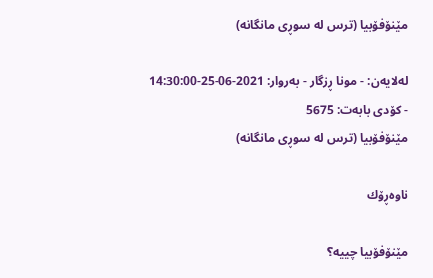مێنۆفۆبیا (ترس لە سوڕی مانگانە)

له‌لایه‌ن: - مونا ڕزگار - به‌روار: 2021-06-25-14:30:00 - کۆدی بابەت: 5675
مێنۆفۆبیا (ترس لە سوڕی مانگانە)

ناوه‌ڕۆك

مێنۆفۆبیا چییە؟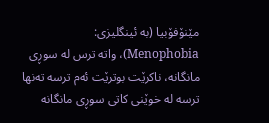مێنۆفۆبیا (بە ئینگلیزی: Menophobia)، واتە ترس لە سوڕی مانگانە، ناکرێت بوترێت ئەم ترسە تەنها ترسە لە خوێنی کاتی سوڕی مانگانە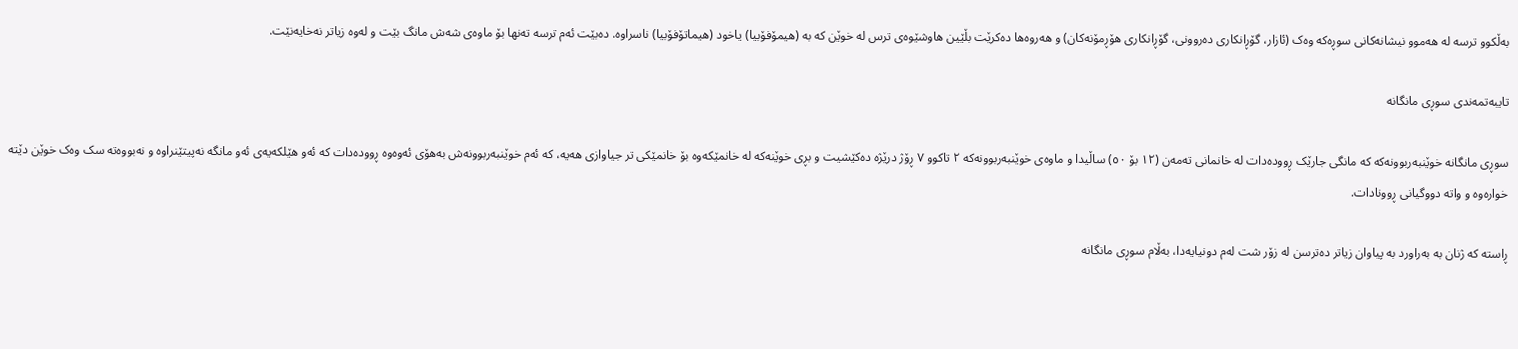بەڵکوو ترسە لە هەموو نیشانەکانی سوڕەکە وەک (ئازار، گۆڕانکاری دەروونی، گۆڕانکاری هۆڕمۆنەکان) و هەروەها دەکرێت بڵێین هاوشێوەی ترس لە خوێن کە بە (هیمۆفۆبیا) یاخود (هیماتۆفۆبیا) ناسراوە. دەبێت ئەم ترسە تەنها بۆ ماوەی شەش مانگ بێت و لەوە زیاتر نەخایەنێت.

تایبەتمەندی سوڕی مانگانە

سوڕی مانگانە خوێنبەربوونەکە کە مانگی جارێک ڕوودەدات لە خانمانی تەمەن (١٢ بۆ ٥٠) ساڵیدا و ماوەی خوێنبەربوونەکە ٢ تاکوو ٧ ڕۆژ درێژە دەکێشیت و بڕی خوێنەکە لە خانمێکەوە بۆ خانمێکی تر جیاوازی هەیە، کە ئەم خوێنبەربوونەش بەهۆی ئەوەوە ڕوودەدات کە ئەو هێلکەیەی ئەو مانگە نەپیتێنراوە و نەبووەتە سک وەک خوێن دێتە خوارەوە و واتە دووگیانی ڕوونادات.

ڕاستە کە ژنان بە بەراورد بە پیاوان زیاتر دەترسن لە زۆر شت لەم دونیایەدا، بەڵام سوڕی مانگانە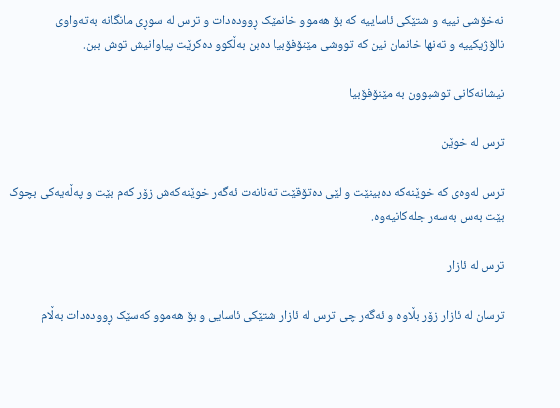نەخۆشی نییە و شتێکی ئاساییە کە بۆ هەموو خانمێک ڕوودەدات و ترس لە سوڕی مانگانە بەتەواوی نالۆژیکییە و تەنها خانمان نین کە تووشی مێنۆفۆبیا دەبن بەڵکوو دەکرێت پیاوانیش توش ببن.

نیشانەکانی توشبوون بە مێنۆفۆبیا

ترس لە خوێن

ترس لەوەی کە خوێنەکە دەبینێت و لێی دەتۆقێت تەنانەت ئەگەر خوێنەکەش زۆر کەم بێت و پەڵەیەکی بچوک بێت بەس بەسەر جلەکانیەوە.

ترس لە ئازار

ترسان لە ئازار زۆر بڵاوە و ئەگەر چی ترس لە ئازار شتێکی ئاسایی و بۆ هەموو کەسێک ڕوودەدات بەڵام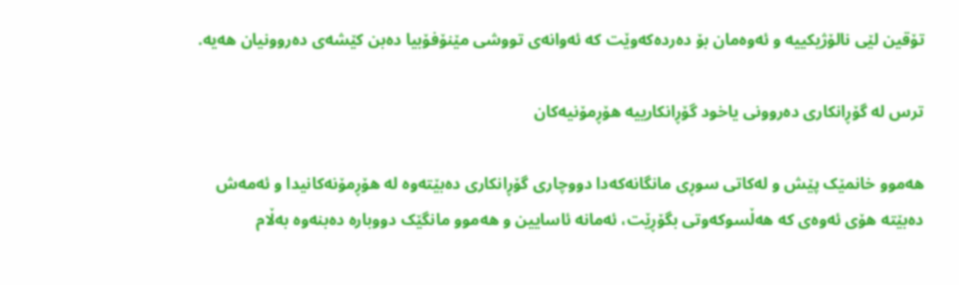تۆقین لێی نالۆژیکییە و ئەوەمان بۆ دەردەکەوێت کە ئەوانەی تووشی مێنۆفۆبیا دەبن کێشەی دەروونیان هەیە.

ترس لە گۆڕانکاری دەروونی یاخود گۆڕانکارییە هۆڕمۆنیەکان

هەموو خانمێک پێش و لەکاتی سوڕی مانگانەکەدا دووچاری گۆڕانکاری دەبێتەوە لە هۆڕمۆنەکانیدا و ئەمەش دەبێتە هۆی ئەوەی کە هەڵسوکەوتی بگۆڕێت، ئەمانە ئاسایین و هەموو مانگێک دووبارە دەبنەوە بەڵام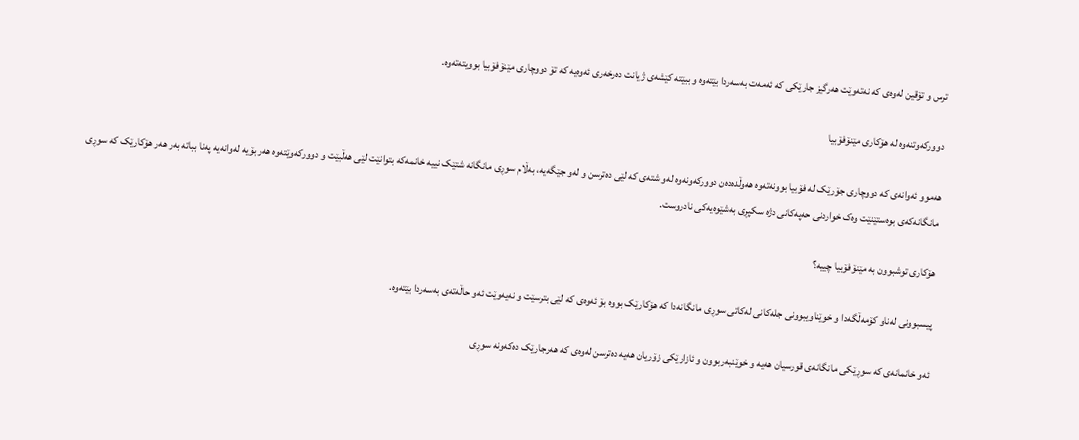ترس و تۆقین لەوەی کە نەتەوێت هەرگیز جارێکی کە ئەمەت بەسەردا بێتەوە و ببێتە کێشەی ژیانت دەرخەری ئەوەیە کە تۆ دووچاری مێنۆفۆبیا بوویتەتەوە.

دوورکەوتنەوە لە هۆکاری مێنۆفۆبیا

هەموو ئەوانەی کە دووچاری جۆرێک لە فۆبیا بوونەتەوە هەوڵدەدەن دوورکەونەوە لەو شتەی کە لێی دەترسن و لەو جێگەیە، بەڵام سوڕی مانگانە شتێک نییە خانمەکە بتوانێت لێی هەڵبێت و دوورکەوێتەوە هەر بۆیە لەوانەیە پەنا بباتە بەر هەر هۆکارێک کە سوڕی مانگانەکەی بوەستێنێت وەک خواردنی حەپەکانی دژە سکپڕی بەشێوەیەکی نادروست.

هۆکاری توشبوون بە مێنۆفۆبیا چییە؟

پیسبوونی لەناو کۆمەڵگەدا و خوێناویبوونی جلەکانی لەکاتی سوڕی مانگانەدا کە هۆکارێک بووە بۆ ئەوەی کە لێی بترسێت و نەیەوێت ئەو حاڵەتەی بەسەردا بێتەوە.

ئەو خانمانەی کە سوڕێکی مانگانەی قورسیان هەیە و خوێنبەربوون و ئازارێکی زۆریان هەیە دەترسن لەوەی کە هەرجارێک دەکەونە سوڕی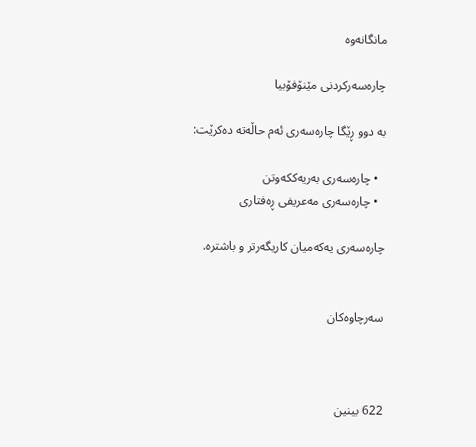مانگانەوه

چارەسەرکردنی مێنۆفۆبیا

بە دوو ڕێگا چارەسەری ئەم حاڵەتە دەکرێت:

  • چارەسەری بەریەککەوتن
  • چارەسەری مەعریفی ڕەفتاری

چارەسەری یەکەمیان کاریگەرتر و باشترە.


سەرچاوەکان



622 بینین